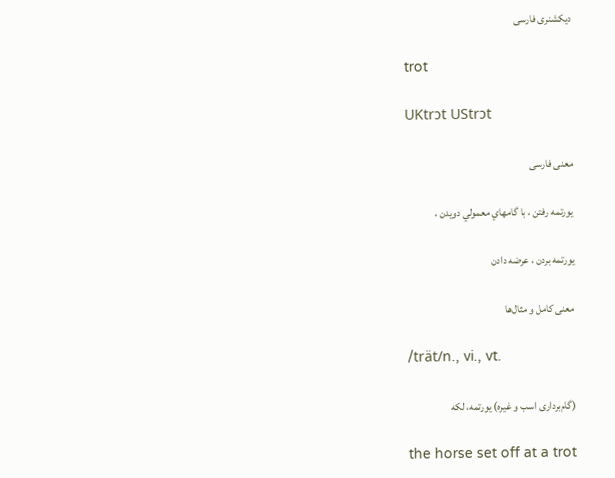دیکشنری فارسی

trot

UKtrɔt UStrɔt

معنی فارسی

يورتمه رفتن ، با گامهاي معمولي دويدن ،

يورتمه بردن ، عرضه دادن

معنی کامل و مثال‌ها

/trät/n., vi., vt.

(گام‌برداری اسب و غیره) یورتمه، لکه

the horse set off at a trot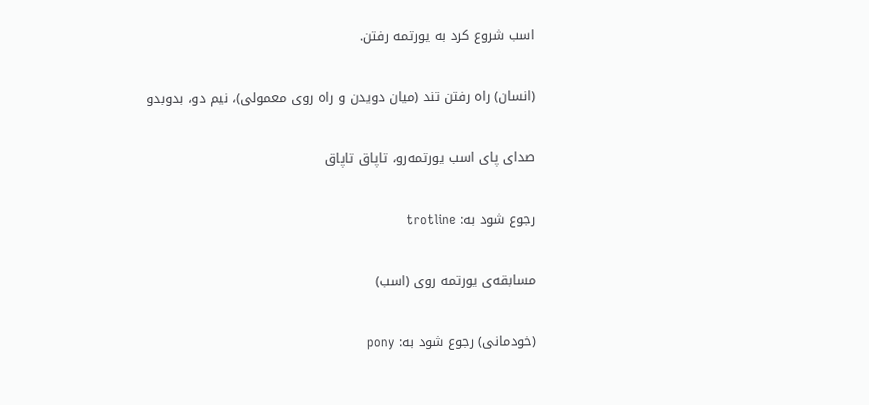اسب شروع کرد به یورتمه رفتن.

(انسان) راه رفتن تند (میان دویدن و راه روی معمولی)، نیم دو، بدوبدو

صدای پای اسب یورتمه‌رو، تاپاق تاپاق

رجوع شود به: trotline

مسابقه‌ی یورتمه روی (اسب)

(خودمانی) رجوع شود به: pony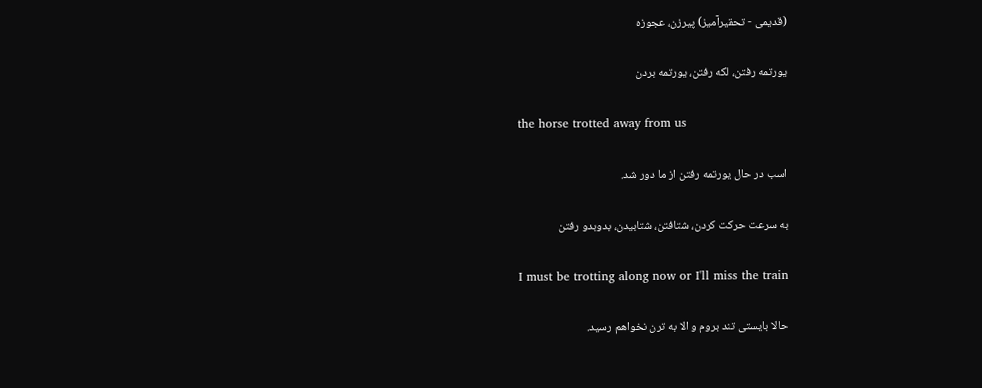(قدیمی - تحقیرآمیز) پیرزن، عجوزه

یورتمه رفتن، لکه رفتن، یورتمه بردن

the horse trotted away from us

اسب در حال یورتمه رفتن از ما دور شد.

به سرعت حرکت کردن، شتافتن، شتابیدن، بدوبدو رفتن

I must be trotting along now or I'll miss the train

حالا بایستی تند بروم و الا به ترن نخواهم رسید.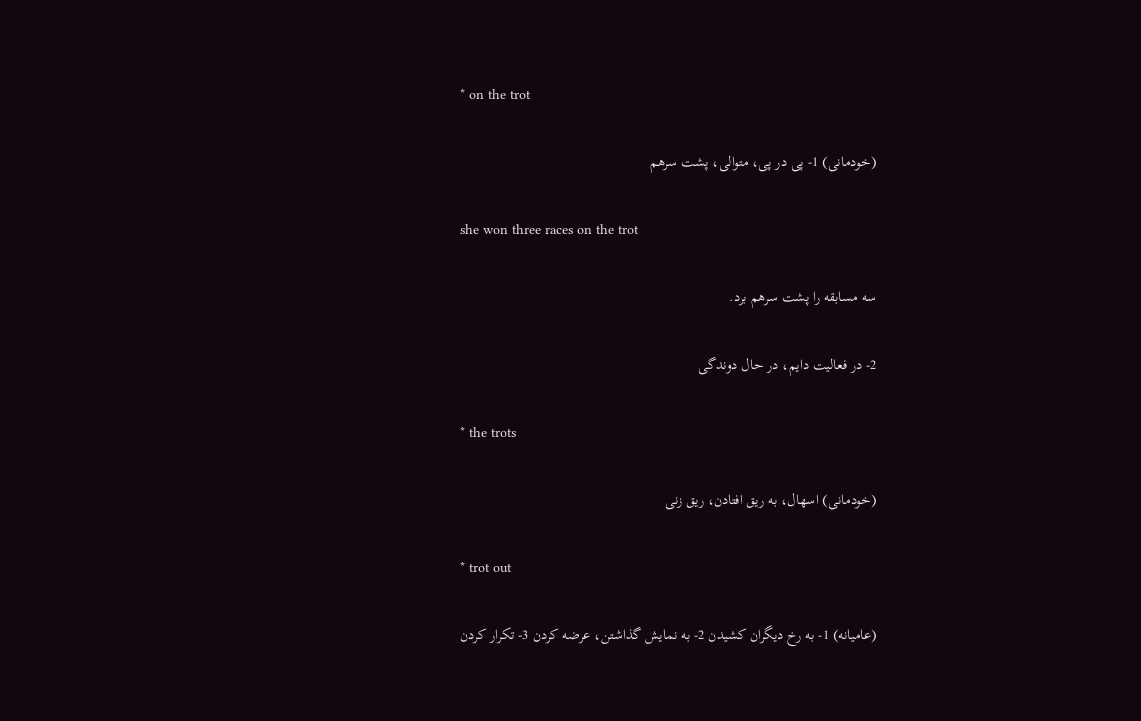* on the trot

(خودمانی) 1- پی در پی، متوالی، پشت سرهم

she won three races on the trot

سه مسابقه را پشت سرهم برد.

2- در فعالیت دایم، در حال دوندگی

* the trots

(خودمانی) اسهال، به ریق افتادن، ریق زنی

* trot out

(عامیانه) 1- به رخ دیگران کشیدن 2- به نمایش گذاشتن، عرضه کردن 3- تکرار کردن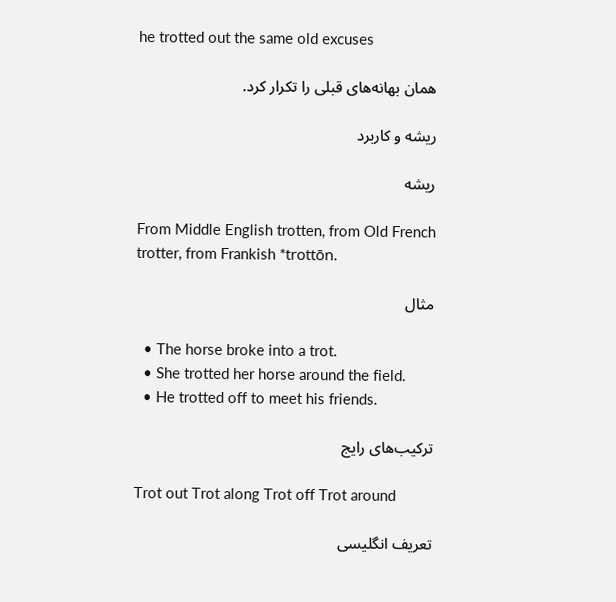he trotted out the same old excuses

همان بهانه‌های قبلی را تکرار کرد.

ریشه و کاربرد

ریشه

From Middle English trotten, from Old French trotter, from Frankish *trottōn.

مثال

  • The horse broke into a trot.
  • She trotted her horse around the field.
  • He trotted off to meet his friends.

ترکیب‌های رایج

Trot out Trot along Trot off Trot around

تعریف انگلیسی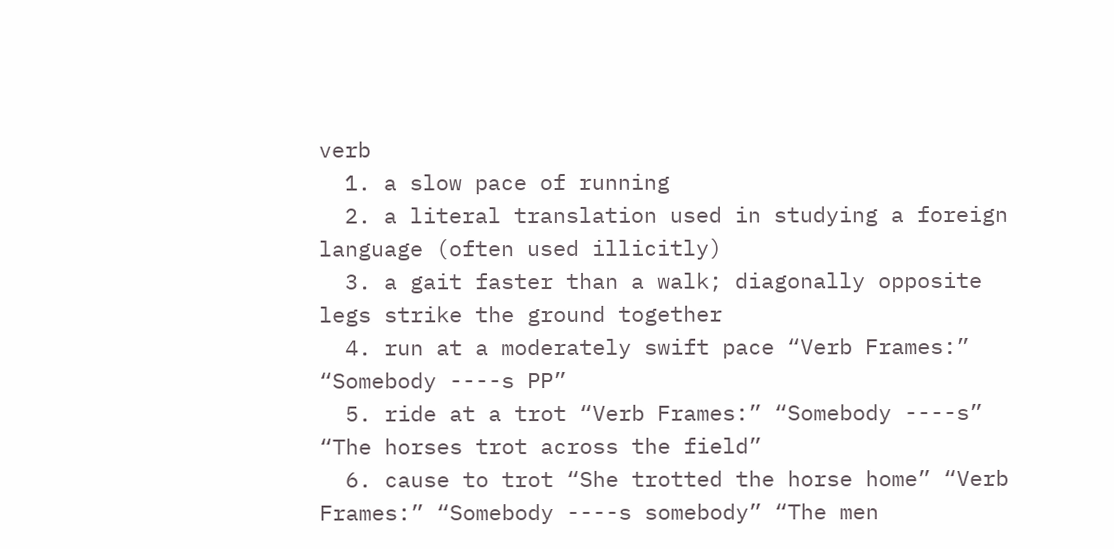verb
  1. a slow pace of running
  2. a literal translation used in studying a foreign language (often used illicitly)
  3. a gait faster than a walk; diagonally opposite legs strike the ground together
  4. run at a moderately swift pace “Verb Frames:” “Somebody ----s PP”
  5. ride at a trot “Verb Frames:” “Somebody ----s” “The horses trot across the field”
  6. cause to trot “She trotted the horse home” “Verb Frames:” “Somebody ----s somebody” “The men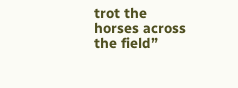trot the horses across the field”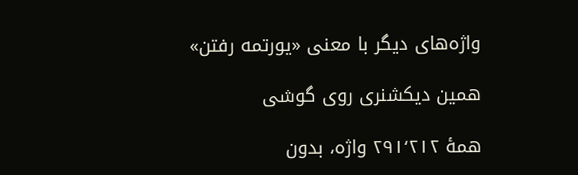واژه‌های دیگر با معنی «يورتمه رفتن»

همین دیکشنری روی گوشی

همهٔ ۲۹۱٬۲۱۲ واژه، بدون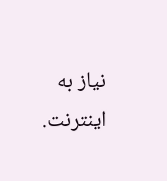نیاز به اینترنت.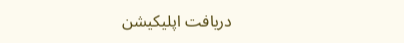دریافت اپلیکیشن